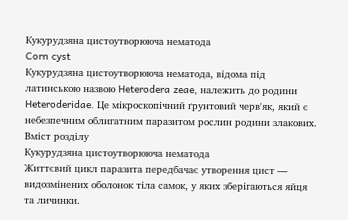Кукурудзяна цистоутворююча нематода
Corn cyst
Кукурудзяна цистоутворююча нематода, відома під латинською назвою Heterodera zeae, належить до родини Heteroderidae. Це мікроскопічний ґрунтовий черв'як, який є небезпечним облигатним паразитом рослин родини злакових.
Вміст розділу
Кукурудзяна цистоутворююча нематода
Життєвий цикл паразита передбачає утворення цист — видозмінених оболонок тіла самок, у яких зберігаються яйця та личинки.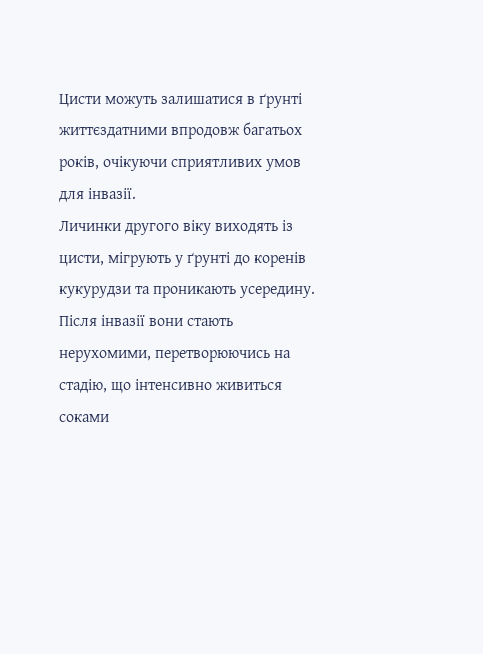Цисти можуть залишатися в ґрунті життєздатними впродовж багатьох років, очікуючи сприятливих умов для інвазії.
Личинки другого віку виходять із цисти, мігрують у ґрунті до коренів кукурудзи та проникають усередину. Після інвазії вони стають нерухомими, перетворюючись на стадію, що інтенсивно живиться соками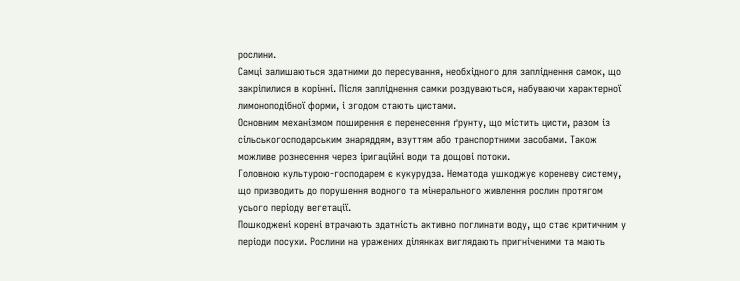рослини.
Самці залишаються здатними до пересування, необхідного для запліднення самок, що закріпилися в корінні. Після запліднення самки роздуваються, набуваючи характерної лимоноподібної форми, і згодом стають цистами.
Основним механізмом поширення є перенесення ґрунту, що містить цисти, разом із сільськогосподарським знаряддям, взуттям або транспортними засобами. Також можливе рознесення через іригаційні води та дощові потоки.
Головною культурою-господарем є кукурудза. Нематода ушкоджує кореневу систему, що призводить до порушення водного та мінерального живлення рослин протягом усього періоду вегетації.
Пошкоджені корені втрачають здатність активно поглинати воду, що стає критичним у періоди посухи. Рослини на уражених ділянках виглядають пригніченими та мають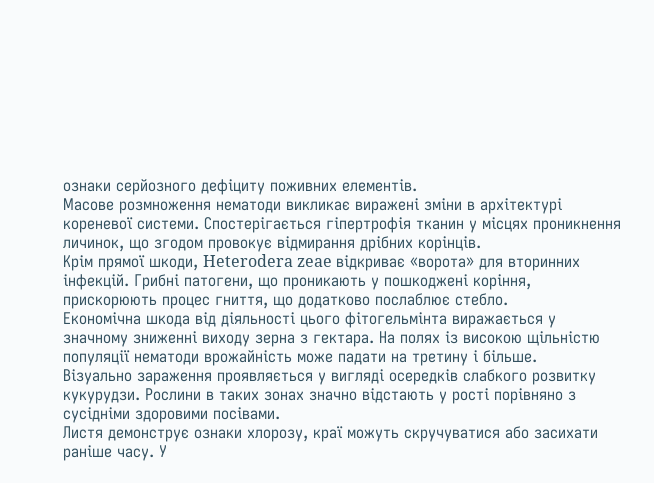ознаки серйозного дефіциту поживних елементів.
Масове розмноження нематоди викликає виражені зміни в архітектурі кореневої системи. Спостерігається гіпертрофія тканин у місцях проникнення личинок, що згодом провокує відмирання дрібних корінців.
Крім прямої шкоди, Heterodera zeae відкриває «ворота» для вторинних інфекцій. Грибні патогени, що проникають у пошкоджені коріння, прискорюють процес гниття, що додатково послаблює стебло.
Економічна шкода від діяльності цього фітогельмінта виражається у значному зниженні виходу зерна з гектара. На полях із високою щільністю популяції нематоди врожайність може падати на третину і більше.
Візуально зараження проявляється у вигляді осередків слабкого розвитку кукурудзи. Рослини в таких зонах значно відстають у рості порівняно з сусідніми здоровими посівами.
Листя демонструє ознаки хлорозу, краї можуть скручуватися або засихати раніше часу. У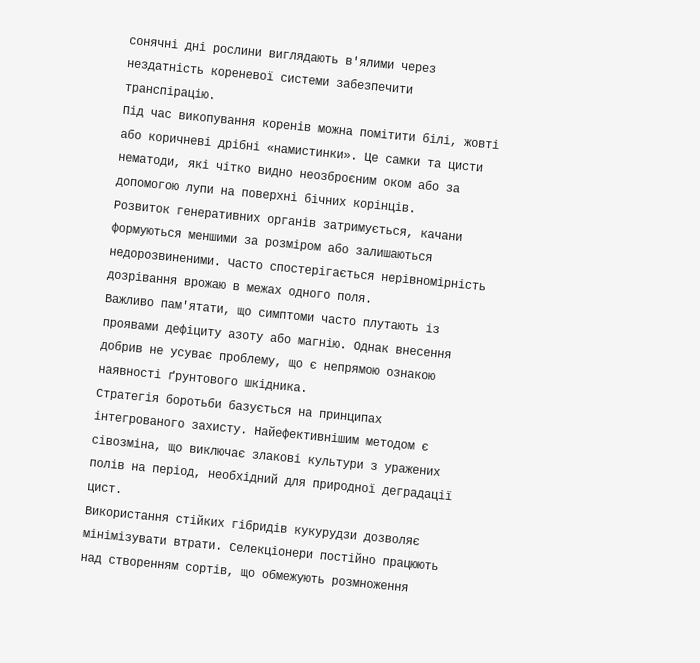сонячні дні рослини виглядають в'ялими через нездатність кореневої системи забезпечити транспірацію.
Під час викопування коренів можна помітити білі, жовті або коричневі дрібні «намистинки». Це самки та цисти нематоди, які чітко видно неозброєним оком або за допомогою лупи на поверхні бічних корінців.
Розвиток генеративних органів затримується, качани формуються меншими за розміром або залишаються недорозвиненими. Часто спостерігається нерівномірність дозрівання врожаю в межах одного поля.
Важливо пам'ятати, що симптоми часто плутають із проявами дефіциту азоту або магнію. Однак внесення добрив не усуває проблему, що є непрямою ознакою наявності ґрунтового шкідника.
Стратегія боротьби базується на принципах інтегрованого захисту. Найефективнішим методом є сівозміна, що виключає злакові культури з уражених полів на період, необхідний для природної деградації цист.
Використання стійких гібридів кукурудзи дозволяє мінімізувати втрати. Селекціонери постійно працюють над створенням сортів, що обмежують розмноження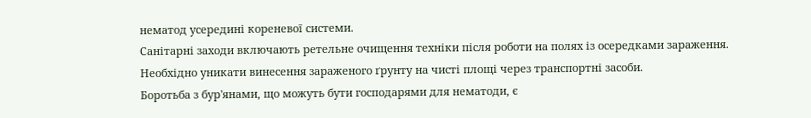нематод усередині кореневої системи.
Санітарні заходи включають ретельне очищення техніки після роботи на полях із осередками зараження. Необхідно уникати винесення зараженого ґрунту на чисті площі через транспортні засоби.
Боротьба з бур'янами, що можуть бути господарями для нематоди, є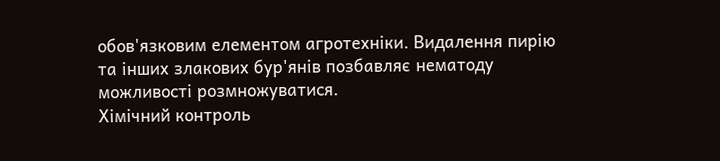обов'язковим елементом агротехніки. Видалення пирію та інших злакових бур'янів позбавляє нематоду можливості розмножуватися.
Хімічний контроль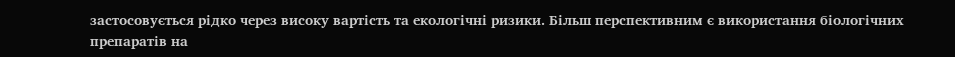застосовується рідко через високу вартість та екологічні ризики. Більш перспективним є використання біологічних препаратів на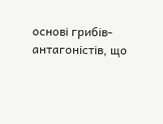основі грибів-антагоністів, що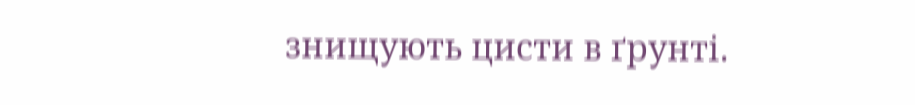знищують цисти в ґрунті.